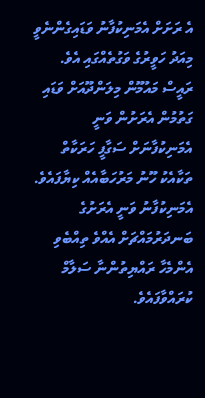އެ ރަށަށް އެމަނިކުފާނު ވަޑައިގެންނެވީ މިއަދު ހަވީރުގެ ވަގުތެއްގައި އެވެ. ރައީސް މައުމޫން މިލަންދޫއަށް ވަޑައި ގަތުމުން އެރަށުން ވަނީ އެމަނިކުފާނަށް ސަގާފީ ހަރަކާތް ތަކާއެކު ހޫނު މަރުހަބާއެއް ކިޔާފައެވެ.
އެމަނިކުފާނު ވަނީ އެރަށުގެ ބަނދަރުމައްޗަށް އެއްވެ ތިއްބެވި އެންމެހާ ރައްޔިތުންނާ ސަލާމް ކުރައްވާފައެވެ.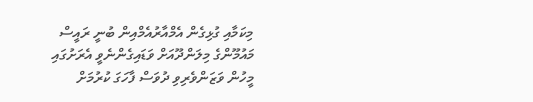މިކަމާއި ގުޅިގެން އެމްއާރުއެމްއިން ބުނީ ރައީސް މައުމޫންގެ މިލަންދޫއަށް ވަޑައިގެންނެވީ އެރަށުގައި މީހުން ވަޒަންވެރިވި ދުވަސް ފާހަގަ ކުރުމަށް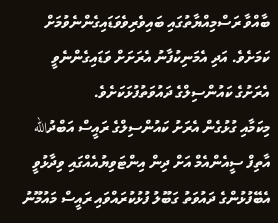ބާއްވާ ރަސްމިއްޔާތުގައި ބައިވެރިވެވަޑައިގެންނެވުމަށް ކަމަށެވެ. އަދި އެމަނިކުފާނު އެރަށަށް ވަޑައިގެންނެވީ އެރަށުގެ ކައުންސިލްގެ ދައުވަތުފުޅަކަށެވެ.
މިކަމާއި ގުޅުގެން އެރަށު ކައުންސިލްގެ ރައީސް އަބްދުالله އާތިފް ސީއެންއެމް އަށް ދިން އިންޓަވިޔުއެއްގައި ވިދާޅުވީ އެބޭފުޅުންގެ ދައުވަތު ގަބޫލު ފުޅުކުރައްވައި ރައީސް މައުމޫނު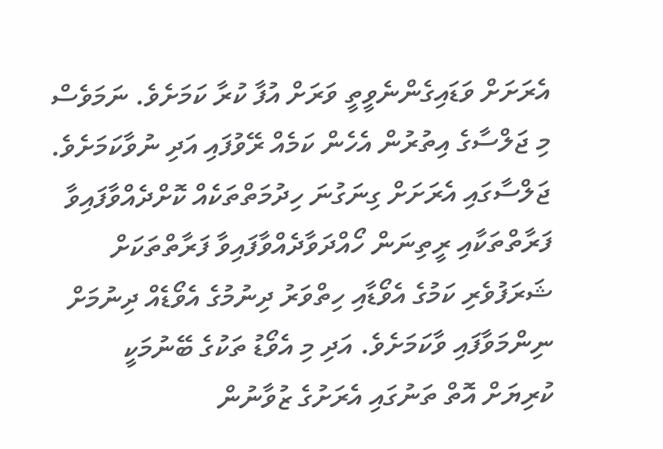އެރަށަށް ވަޑައިގެންނެވީތީ ވަރަށް އުފާ ކުރާ ކަމަށެވެ. ނަމަވެސް މި ޖަލްސާގެ އިތުރުން އެހެން ކަމެއް ރޭވުފައި އަދި ނުވާކަމަށެވެ. ޖަލްސާގައި އެރަށަށް ގިނަގުނަ ހިދުމަތްތަކެއް ކޮށްދެއްވާފައިވާ ފަރާތްތަކާއި ރީތިނަން ހޯއްދަވާދެއްވާފައިވާ ފަރާތްތަކަށް ޝަރަފުވެރި ކަމުގެ އެވޯޑާއި ހިތްވަރު ދިނުމުގެ އެވޯޑެއް ދިނުމަށް ނިންމަވާފައި ވާކަމަށެވެ. އަދި މި އެވޯޑު ތަކުގެ ބޭނުމަކީ ކުރިޔަށް އޮތް ތަނުގައި އެރަށުގެ ޒުވާނުން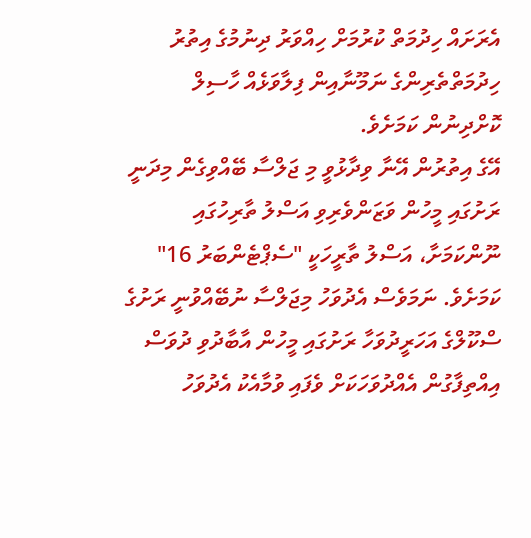އެރަށައް ހިދުމަތް ކުރުމަށް ހިއްވަރު ދިނުމުގެ އިތުރު ހިދުމަތްތެރިންގެ ނަމޫނާއިން ފިލާވަޅެއް ހާސިލް ކޮށްދިނުން ކަމަށެވެ.
އޭގެ އިތުރުން އޭނާ ވިދާޅުވީ މި ޖަލްސާ ބޭއްވިގެން މިދަނީ ރަށުގައި މީހުން ވަޒަންވެރިވި އަސްލު ތާރިހުގައި ނޫންކަމަށާ، އަސްލު ތާރީހަކީ "ސެޕްޓެންބަރު 16" ކަމަށެވެ. ނަމަވެސް އެދުވަހު މިޖަލްސާ ނުބޭއްވުނީ ރަށުގެ ސްކޫލްގެ އަހަރީދުވަހާ ރަށުގައި މީހުން އާބާދުވި ދުވަސް އިއްތިފާގުން އެއްދުވަހަކަށް ވެފައި ވުމާއެކު އެދުވަހު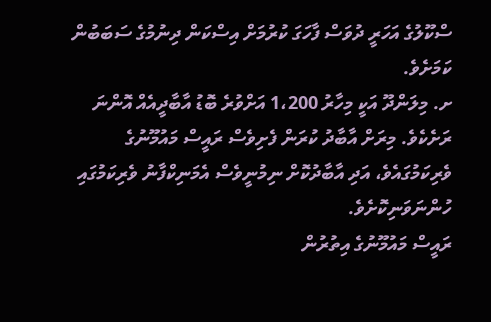ސްކޫލުގެ އަހަރީ ދުވަސް ފާހަގަ ކުރުމަށް އިސްކަން ދިނުމުގެ ސަބަބުން ކަމަށެވެ.
ށ. މިލަންދޫ އަކީ މިހާރު 1،200 އަށްވުރެ ބޮޑު އާބާދީއެއް އޮންނަ ރަށެކެވެ. މިރަށް އާބާދު ކުރަން ފެށިވެސް ރައީސް މައުމޫނުގެ ވެރިކަމުގައެވެ، އަދި އާބާދުކޮށް ނިމުނީވެސް އެމަނިކްފާނު ވެރިކަމުގައި ހުންނަވަނިކޮށެވެ.
ރައީސް މައުމޫނުގެ އިތުރުން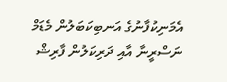އެމަނިކުފާނުގެ އަނބިކަބަލުން މެޑަމް ނަސްރީނާ އާއި ދަރިކަލުން ފާރިޝް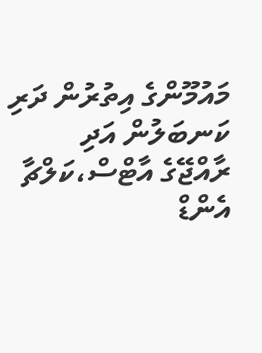މައުމޫންގެ އިތުރުން ދަރި ކަނބަލުން އަދި ރާއްޖޭގެ އާޓްސް،ކަލްޗާ އެންޑް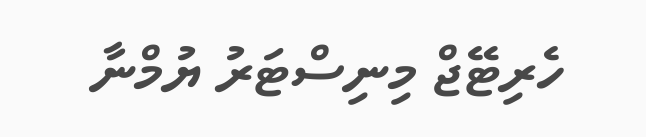ހެރިޓޭޖް މިނިސްޓަރު ޔުމްނާ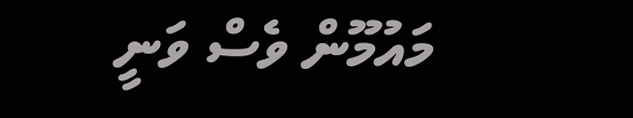މައުމޫން ވެސް ވަނީ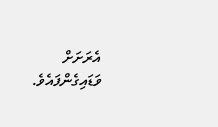އެރަށަށް ވަޑައިގެންފައެވެ.